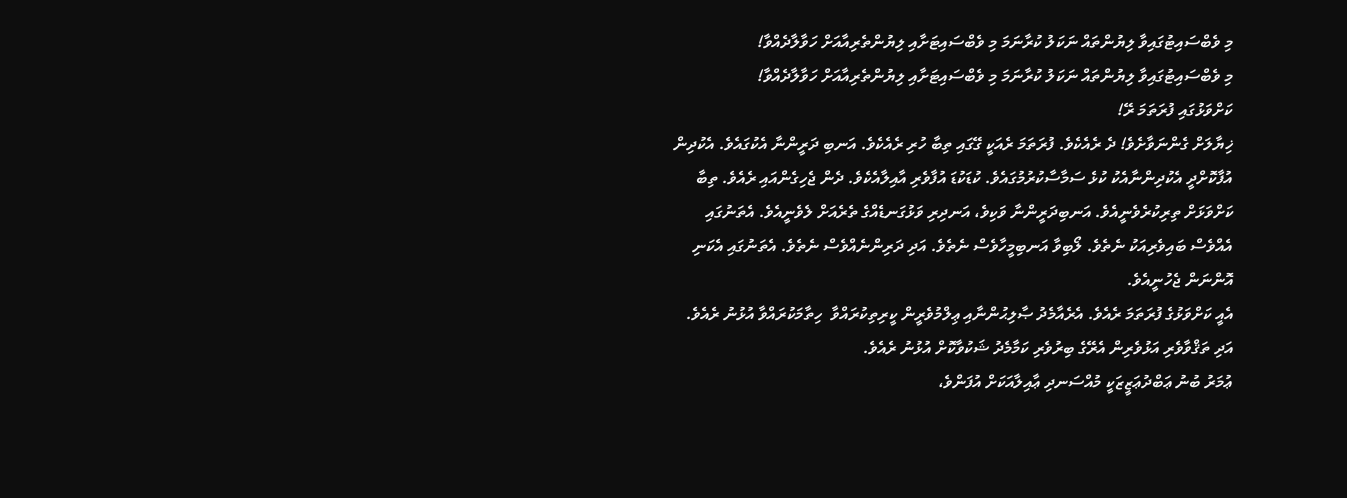މި ވެބްސައިޓުގައިވާ ލިޔުންތައް ނަކަލު ކުރާނަމަ މި ވެބްސައިޓަށާއި ލިޔުންތެރިއާއަށް ހަވާލާދެއްވާ!
މި ވެބްސައިޓުގައިވާ ލިޔުންތައް ނަކަލު ކުރާނަމަ މި ވެބްސައިޓަށާއި ލިޔުންތެރިއާއަށް ހަވާލާދެއްވާ!
ކަށްވަޅުގައި ފުރަތަމަ ރޭ!
ޚިޔާލަށް ގެންނަވާށެވެ! ދެ ރެއެކެވެ. ފުރަތަމަ ރެއަކީ ގޭގައި ތިބާ ހުރި ރެއެކެވެ. އަނބި ދަރީންނާ އެކުގައެވެ. އެކުދިން އުފާކޮށްދީ އެކުދިންނާއެކު ކުޅެ ސަމާސާކުރުމުގައެވެ. ކުޑަކުޑަ އުފާވެރި އާއިލާއެކެވެ. ދެން ޖެހިގެންއައި ރެއެވެ. ތިބާ ކަށްވަޅަށް ތިރިކުރެވެނީއެވެ. އަނބިދަރީންނާ ވަކިވެ، އަނދިރި ވަޅުގަނޑެއްގެ ތެރެއަށް ލެވެނީއެވެ. އެތަނުގައި އެއްވެސް ބައިވެރިއަކު ނެތެވެ. ލޯބިވާ އަނބިމީހާވެސް ނެތެވެ. އަދި ދަރިންނެއްވެސް ނެތެވެ. އެތަނުގައި އެކަނި އޮންނަން ޖެހުނީއެވެ.
އެއީ ކަށްވަޅުގެ ފުރަތަމަ ރެއެވެ. އެރެއާމެދު ޞާލިޙުންނާއި ޢިލްމުވެރީން ކީރިތިކުރައްވާ  ހިތާމަކުރައްވާ އުޅުނު ރެއެވެ. އަދި ތަޤްވާވެރި އަޅުވެރިން އެރޭގެ ބިރުވެރި ކަމާމެދު ޝަކުވާކޮށް އުޅުނު ރެއެވެ.
ޢުމަރު ބުނު ޢަބްދުޢަޒީޒަކީ މުއްސަނދި ޢާއިލާއަކަށް އުފަންވެ،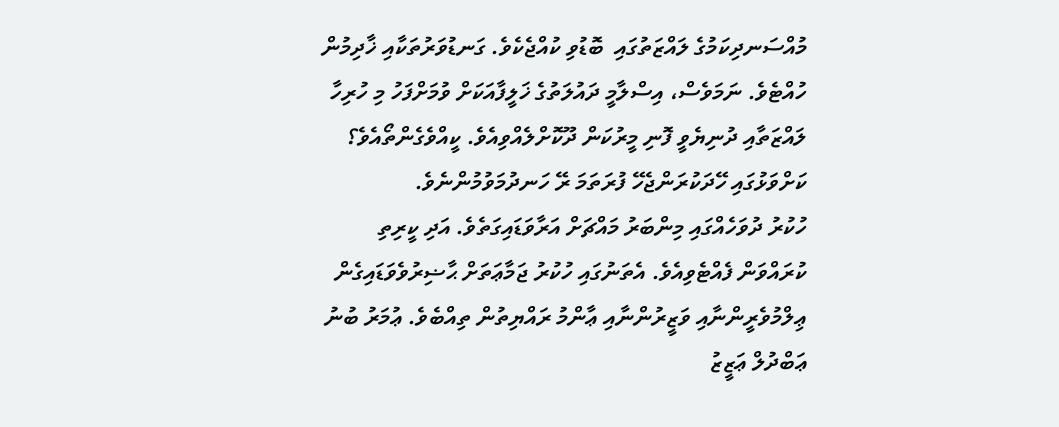މުއްސަނދިކަމުގެ ލައްޒަތުގައި  ބޮޑުވި ކުއްޖެކެވެ. ގަނޑުވަރުތަކާއި ޚާދިމުން ހުއްޓެވެ. ނަމަވެސް، އިސްލާމީ ދައުލަތުގެ ޚަލީފާއަކަށް ވުމަށްފަހު މި ހުރިހާ ލައްޒަތާއި ދުނިޔެވީ ފޮނި މީރުކަން ދޫކޮށްލެއްވިއެވެ. ކީއްވެގެންތޯއެވެ؟ ކަށްވަޅުގައި ހޭދަކުރަންޖެހޭ ފުރަތަމަ ރޭ ހަނދުމަވުމުންނެވެ.
ހުކުރު ދުވަހެއްގައި މިންބަރު މައްޗަށް އަރާވަޑައިގަތެވެ. އަދި ކީރިތި ކުރައްވަން ފެއްޓެވިއެވެ. އެތަނުގައި ހުކުރު ޖަމާޢަތަށް ޙާޟިރުވެވަޑައިގެން ޢިލްމުވެރީންނާއި ވަޒީރުންނާއި ޢާންމު ރައްޔިތުން ތިއްބެވެ. ޢުމަރު ބުނު ޢަބްދުލް ޢަޒީޒު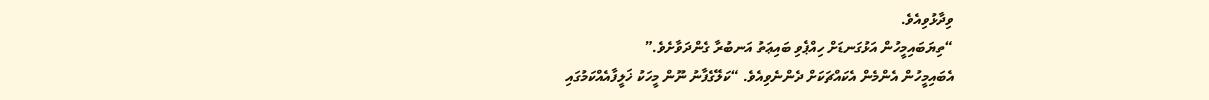ވިދާޅުވިއެވެ.
“ތިޔަބައިމީހުން އަޅުގަނޑަށް ހިއްޕެވި ބައިޢަތު އަނބުރާ ގެންދަވާށެވެ.”
އެބައިމީހުން އެންމެން އެކައްޗަކަށް ދެންނެވިއެވެ. “ކަލޭގެފާނު ނޫން މީހަކު ޚަލީފާއެއްކަމުގައި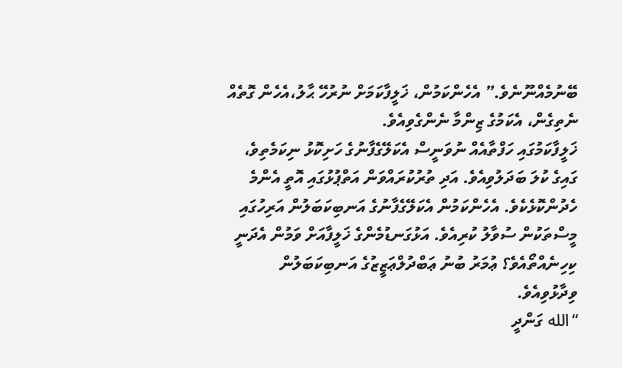ބޭނުމެއްނޫނެވެ.” އެހެންކަމުން، ޚަލީފާކަމަށް ނުރުހޭ ޙާލު،އެހެން ގޮތެއް ނެތިގެން، އެކަމުގެ ޒިންމާ ނެންގެވިއެވެ.
ޚަލީފާކަމުގައި ހަފްތާއެއް ނުވަނީސް އެކަލޭގެފާނުގެ ހަށިކޮޅު ނިކަމެތިވެ، ގައިގެ ކުލަ ބަދަލުވިއެވެ. އަދި ތުރުކުރައްވަން އަތްޕުޅުގައި އޮތީ އެންމެ ހެދުންކޮޅެކެވެ. އެހެންކަމުން އެކަލޭގެފާނުގެ އަނބިކަބަލުން އަރިހުގައި މީސްތަކުން ސުވާލު ކުރިއެވެ. އަޅުގަނޑުމެންގެ ޚަލީފާއަށް ވަމުން އެދަނީ ކިހިނެއްތޯއެވެ؟ ޢުމަރު ބުނު ޢަބްދުލްޢަޒީޒުގެ އަނބިކަބަލުން ވިދާޅުވިއެވެ.
“الله ގަންދީ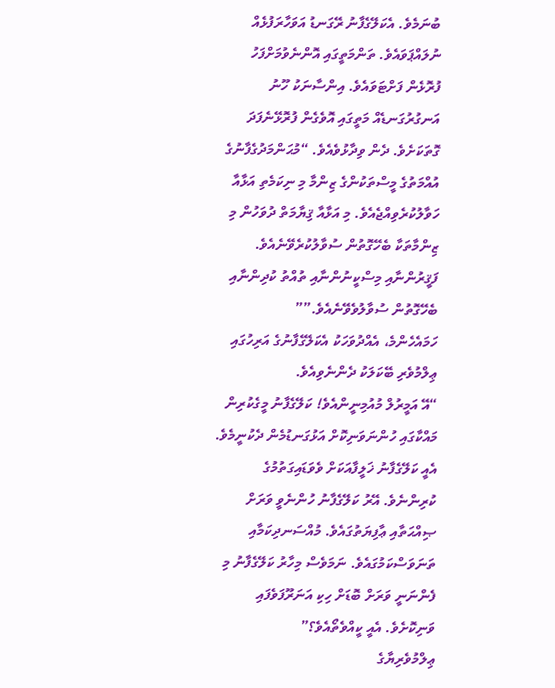ބުނަމެވެ. އެކަލޭގެފާނު ރޭގަނޑު އަވަހާރަފުޅެއް ނުލައްޕަވައެވެ. ތަންމަތީގައި އޮންނެވުމަށްފަހު ފުރޮޅެން ފަށްޓަވައެވެ. އިންސާނަކު ހޫނު އަނގުރުގަނޑެއް މަތީގައި އޮވެގެން ފުރޮޅޭނެފަދަ ގޮތަކަށެވެ. ދެން ވިދާޅުވެއެވެ. “މުޙަންމަދުގެފާނުގެ އުއްމަތުގެ މީސްތަކުންގެ ޒިންމާ މި ނިކަމެތި އަޅާއާ ހަވާލުކުރެވިއްޖެއެވެ. މި އަޅާއާ ޤިޔާމަތް ދުވަހުން މި ޒިންމާތަކާ ބެހޭގޮތުން ސުވާލުކުރެވޭނެއެވެ. ފަޤީރުންނާއި މިސްކީނުންނާއި ތުއްތު ކުދިންނާއި ބެހޭގޮތުން ސުވާލުވެވޭނެއެވެ.””
ހަމައެހެންމެ، އެއްދުވަހަކު އެކަލޭގެފާނުގެ އަރިހުގައި ޢިލްމުވެރި ބޭކަލަކު ދެންނެވިއެވެ.
“އޭ އަމީރުލް މުއުމިނީންއެވެ! ކަލޭގެފާނު މީގެކުރިން މައްކާގައި ހުންނަވަނިކޮށް އަޅުގަނޑުމެން ދެކުނީމެވެ. އެއީ ކަލޭގެފާނު ޚަލީފާއަކަށް ވެވަޑައިގަތުމުގެ ކުރިންނެވެ. އޭރު ކަލޭގެފާނު ހުންނެވީ ވަރަށް ޞިއްޙަތާއި ޢާފިޔަތުގައެވެ. މުއްސަނދިކަމާއި ތަނަވަސްކަމުގައެވެ. ނަމަވެސް މިހާރު ކަލޭގެފާނު މި ފެންނަނީ ވަރަށް ބޮޑަށް ހިކި އަނަރޫފަވެފައި ވަނިކޮށެވެ. އެއީ ކީއްވެތޯއެވެ؟”
ޢިލްމުވެރިޔާގެ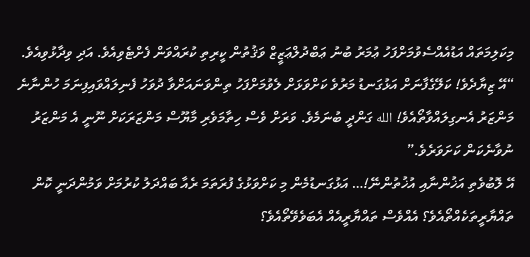މިކަލިމަތައް އަޑުއެއްސެވުމަށްފަހު ޢުމަރު ބުނު ޢަބްދުލްޢަޒީޒް ވަޤުތުން ކީރިތި ކުރައްވަން ފެށްޓެވިއެވެ. އަދި ވިދާޅުވިއެވެ.
“އޭ ޒިޔާދެވެ! ކަލޭގެފާނަށް އަޅުގަނޑު މަރުވެ ކަށްވަޅަށް ލެވުމަށްފަހު ތިންވަނައަށްވާ ދުވަހު ފެނިލައްވައިފިނަމަ ހުންނާނެ މަންޒަރު އެނގިލައްވާތޯއެވެ! الله ގަންދީ ބުނަމެވެ. ވަރަށް ވެސް ހިތާމަވެރި މާޔޫސް މަންޒަރަކަށް ނޫނީ އެ މަންޒަރު ނުވާނެކަން ކަށަވަރެވެ.”
އޭ ލޮބުވެތި އަޚުންނާއި އުޚުތުންނޭ!… އަޅުގަނޑުމެން މި ކަށްވަޅުގެ ފުރަތަމަ ރެއާ ބައްދަލު ކުރުމަށް ވަމުންދަނީ ކޮން ތައްޔާރީތަކެއްތޯއެވެ؟ އެއްވެސް ތައްޔާރީއެއް އެބަވެވޭތޯއެވެ؟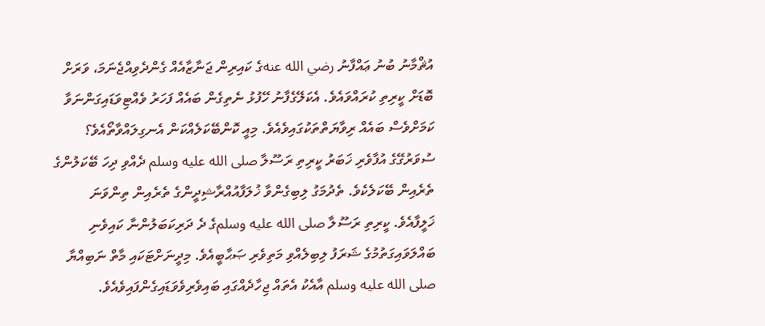އުޘްމާނު ބުނު ޢައްފާނު رضي الله عنهގެ ކައިރިން ޖަނާޒާއެއް ގެންދެވިއްޖެނަމަ، ވަރަށް ބޮޑަށް ކީރިތި ކުރައްވައެވެ. އެކަލޭގެފާނު ހޭފުޅު ނެތިގެން ބައެއް ފަހަރު ވެއްޓިވަޑައިގަންނަވާ ކަމަށްވެސް ބައެއް ރިވާޔަތްތަކުގައިވެއެވެ. މިއީ ކޮންބޭކަލެއްކަން އެނގިލައްވާތޯއެވެ؟ ސުވަރުގޭގެ އުފާވެރި ޚަބަރު ކީރިތި ރަސޫލާ صلى الله عليه وسلم ދެއްވި ދިހަ ބޭކަލުންގެ ތެރެއިން ބޭކަލެކެވެ. ތެދުމަގު ލިބިގެންވާ ޚުލަފާއުއްރާޝިދީންގެ ތެރެއިން ތިންވަނަ ޚަލީފާއެވެ. ކީރިތި ރަސޫލާ صلى الله عليه وسلمގެ ދެ ދަރިކަބަލުންނާ ކައިވެނި ބައްލަވައިގަތުމުގެ ޝަރަފު ލިބިލެއްވި މަތިވެރި ޞަޙާބީއެވެ. މިދީނަށްޓަކައި މާތް ނަބިއްޔާ صلى الله عليه وسلم އާއެކު އެތައް ޖިހާދެއްގައި ބައިވެރިވެވަޑައިގެންފައިވެއެވެ.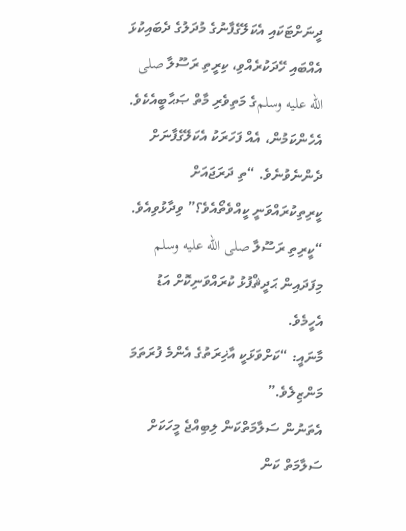ދީނަށްޓަކައި އެކަލޭގެފާނުގެ މުދަލުގެ ދެބައިކުޅަ އެއްބައި ހޭދަކުރެއްވި، ކިރީތި ރަސޫލާ صلى الله عليه وسلمގެ މަތިވެރި މާތް ޞަޙާބީއެކެވެ.
އެހެންކަމުން، އެއް ފަހަރަކު އެކަލޭގެފާނަށް ދެންނެވުނެވެ. “ތި ދަރަޖައަށް ކީރިތިކުރައްވަނީ ކީއްވެތޯއެވެ؟” ވިދާޅުވިއެވެ.
“ކީރިތި ރަސޫލާ صلى الله عليه وسلم މިފަދައިން ޙަދީޘްފުޅު ކުރައްވަނިކޮށް އަޑު އެހީމެވެ.
މާނައީ: “ކަށްވަޅަކީ އާޚިރަތުގެ އެންމެ ފުރަތަމަ މަންޒިލެވެ.”
އެތަނުން ސަލާމަތްކަން ލިބިއްޖެ މީހަކަށް ސަލާމަތް ކަން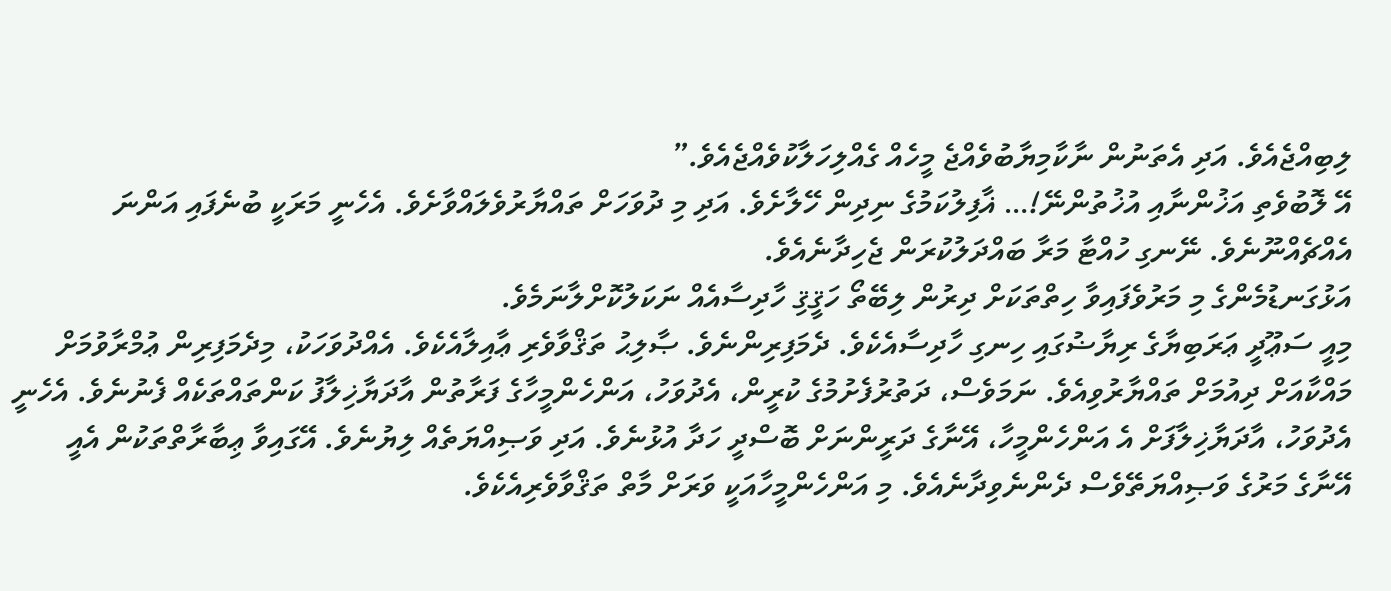ލިބިއްޖެއެވެ. އަދި އެތަނުން ނާކާމިޔާބުވެއްޖެ މީހެއް ގެއްލިހަލާކުވެއްޖެއެވެ.”
އޭ ލޮބުވެތި އަޚުންނާއި އުޚުތުންނޭ!… ޣާފިލުކަމުގެ ނިދިން ހޭލާށެވެ. އަދި މި ދުވަހަށް ތައްޔާރުވެލައްވާށެވެ. އެހެނީ މަރަކީ ބުނެފައި އަންނަ އެއްޗެއްނޫނެވެ. ނޭނގި ހުއްޓާ މަރާ ބައްދަލުކުރަން ޖެހިދާނެއެވެ.
އަޅުގަނޑުމެންގެ މި މަރުވެފައިވާ ހިތްތަކަށް ދިރުން ލިބޭތޯ ހަޤީޤި ހާދިސާއެއް ނަކަލުކޮށްލާނަމެވެ.
މިއީ ސަޢޫދީ ޢަރަބިޔާގެ ރިޔާޟުގައި ހިނގި ހާދިސާއެކެވެ. ދެމަފިރިންނެވެ. ޞާލިޙު ތަޤްވާވެރި ޢާއިލާއެކެވެ. އެއްދުވަހަކު، މިދެމަފިރިން ޢުމްރާވުމަށް މައްކާއަށް ދިއުމަށް ތައްޔާރުވިއެވެ. ނަމަވެސް، ދަތުރުފެށުމުގެ ކުރީން، އެދުވަހު، އަންހެންމީހާގެ ފަރާތުން އާދަޔާޚިލާފު ކަންތައްތަކެއް ފެނުނެވެ. އެހެނީ އެދުވަހު، އާދަޔާޚިލާފަށް އެ އަންހެންމީހާ، އޭނާގެ ދަރީންނަށް ބޮސްދީ ހަދާ އުޅުނެވެ. އަދި ވަޞިއްޔަތެއް ލިޔުނެވެ. އޭގައިވާ ޢިބާރާތްތަކުން އެއީ އޭނާގެ މަރުގެ ވަޞިއްޔަތޭވެސް ދެންނެވިދާނެއެވެ. މި އަންހެންމީހާއަކީ ވަރަށް މާތް ތަޤްވާވެރިއެކެވެ.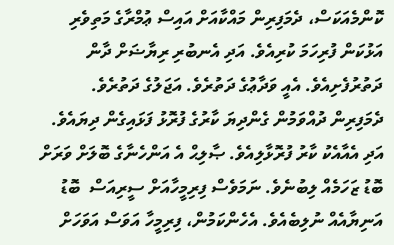ކޮންމެއަކަސް، ދެމަފިރިން މައްކާއަށް އައިސް ޢުމްރާގެ މަތިވެރި އަޅުކަން ފުރިހަމަ ކުރިއެވެ. އަދި އެނބުރި ރިޔާޟަށް ދާން ދަތުރުފެށިއެވެ. އެއީ ވަދާޢުގެ ދަތުރެވެ. އަޖަލުގެ ދަތުރެވެ. ދެމަފިރިން ދުއްވަމުން ގެންދިޔަ ކާރުގެ ފުރޮޅު ފަޅައިގެން ދިޔައެވެ. އަދި އެއާއެކު ކާރު ފުރޮޅާލިއެވެ. ޞާލިޙް އެ އަންހެނާގެ ބޮލަށް ވަރަށް ބޮޑު ޒަހަމެއް ލިބުނެވެ. ނަމަވެސް ފިރިމީހާއަށް ސީރިއަސް  ބޮޑު އަނިޔާއެއް ނުލިބެއެވެ. އެހެންކަމުން، ފިރިމީހާ އަވަސް އަވަހަށް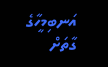އަނބިމީހާގެ ގާތަށް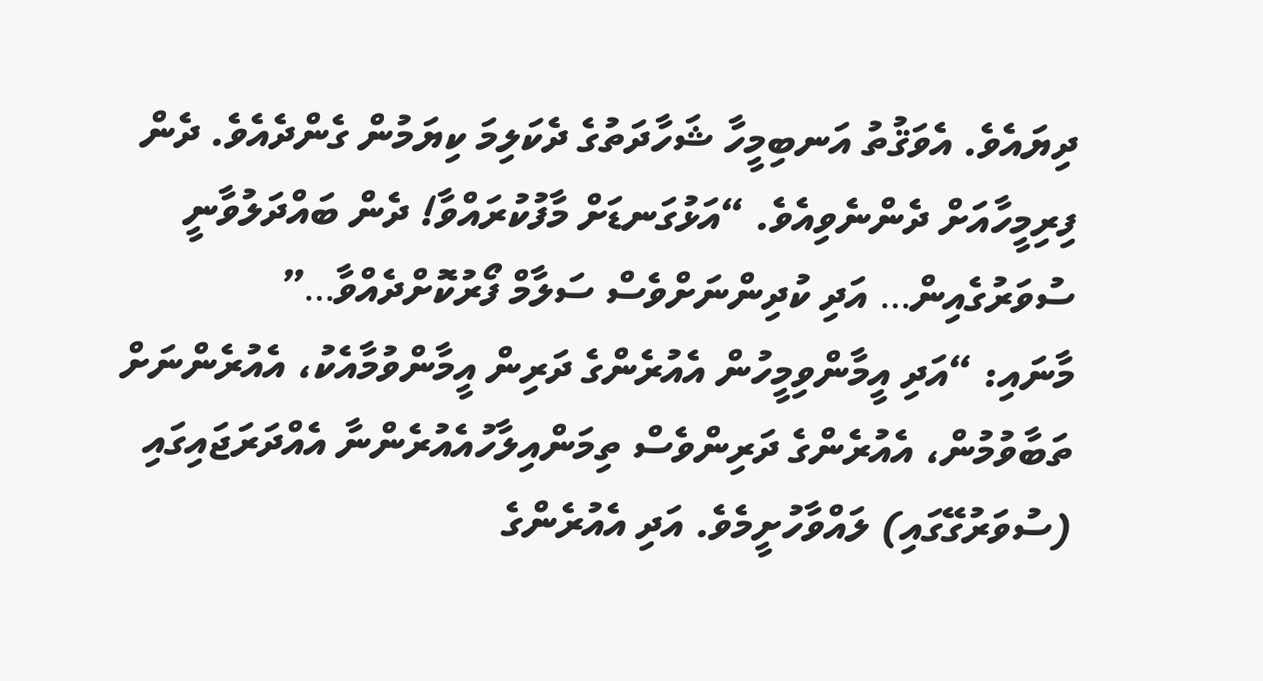ދިޔައެވެ. އެވަޤުތު އަނބިމީހާ ޝަހާދަތުގެ ދެކަލިމަ ކިޔަމުން ގެންދެއެވެ. ދެން ފިރިމީހާއަށް ދެންނެވިއެވެ. “އަޅުގަނޑަށް މާފުކުރައްވާ! ދެން ބައްދަލުވާނީ ސުވަރުގެއިން… އަދި ކުދިންނަށްވެސް ސަލާމް ފޯރުކޮށްދެއްވާ…”
މާނައި: “އަދި އީމާންވިމީހުން އެއުރެންގެ ދަރިން އީމާންވުމާއެކު، އެއުރެންނަށް ތަބާވުމުން، އެއުރެންގެ ދަރިންވެސް ތިމަންއިލާހުއެއުރެންނާ އެއްދަރަޖައިގައި (ސުވަރުގޭގައި) ލައްވާހުށީމެވެ. އަދި އެއުރެންގެ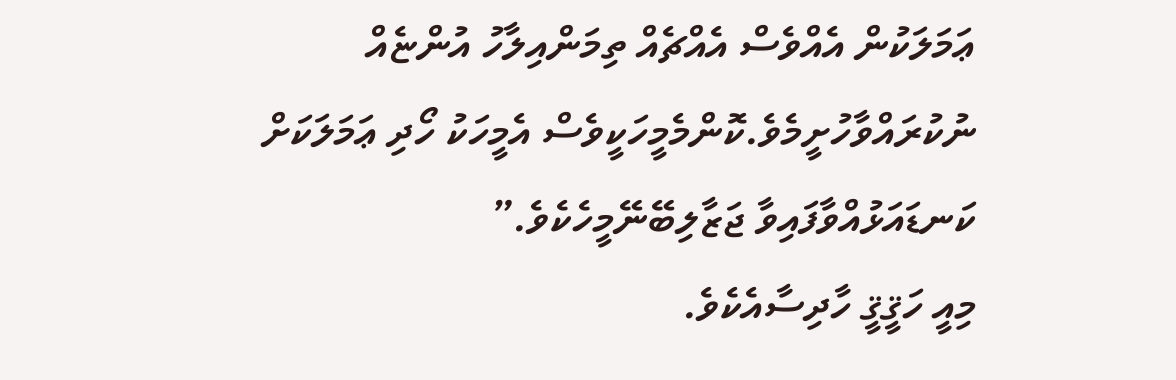ޢަމަލަކުން އެއްވެސް އެއްޗެއް ތިމަންއިލާހު އުންޏެއް ނުކުރައްވާހުށީމެވެ.ކޮންމެމީހަކީވެސް އެމީހަކު ހޯދި ޢަމަލަކަށް ކަނޑައަޅުއްވާފައިވާ ޖަޒާލިބޭނޭމީހެކެވެ.”
މިއީ ހަޤީޤީ ހާދިސާއެކެވެ.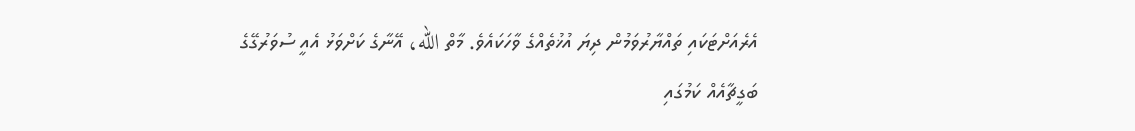އެރެއަށްޓަކައި ތައްޔާރުވަމުން ދިޔަ އުޚުތެއްގެ ވާހަކައެވެ. މާތް الله، އޭނާގެ ކަށްވަޅު އެއީ ސުވަރުގޭގެ ބަގީޗާއެއް ކަމުގައި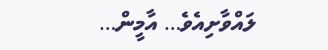ލައްވާށިއެވެ… އާމީން…